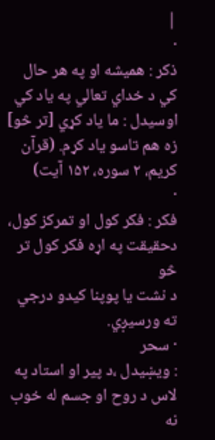|
·
ذکر : هميشه او په هر حال کي د خداي تعالي په ياد کي
اوسيدل : ما ياد کړي [تر څو] زه هم تاسو ياد کړم. (قرآن
کريم، ۲ سوره، ۱۵۲ آيت)
·
فکر : فکر کول او تمرکز کول، دحقيقت په اړه فکر کول تر څو
د نشت يا پوپنا کيدو درجي ته ورسيږي.
· سحر
: ويښيدل ،د پير او استاد په لاس د روح او جسم له خوب نه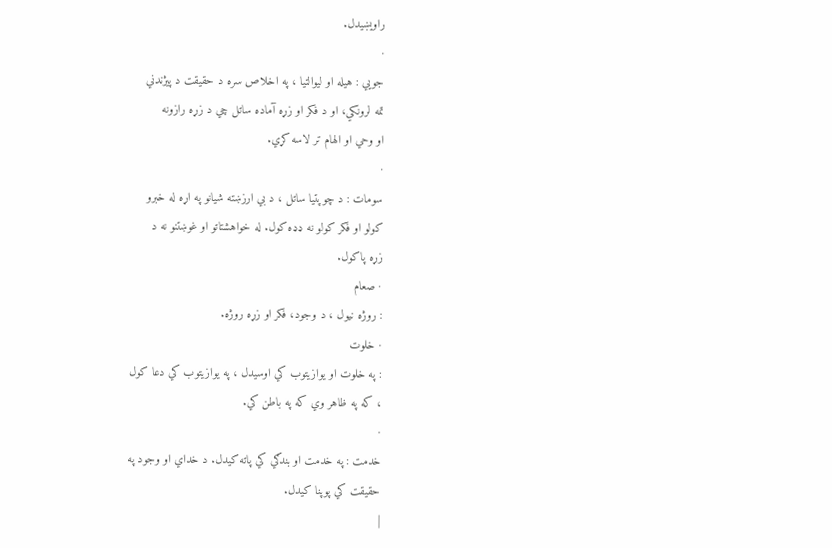راويښيدل.
·
جويي : هيله او ليوالتيا ، په اخلاص سره د حقيقت د پيژندني
تمه لرونکي، او د فکر او زړه آماده ساتل چي د زړه رازونه
او وحي او الهام تر لاسه کړي.
·
سومات : د چوپتيا ساتل ، د بي ارزښته شيانو په اړه له خبرو
کولو او فکر کولو نه ډډه کول. له خواهشتاتو او غوښتنو نه د
زړه پاکول.
· صعام
: روژه نيول ، د وجود، فکر او زړه روژه.
· خلوت
: په خلوت او يوازيتوب کي اوسيدل ، په يوازيتوب کي دعا کول
، که په ظاهر وي که په باطن کي.
·
خدمت : په خدمت او بندګي کي پاته کيدل. د خداي او وجود په
حقيقت کي پوپنا کيدل.
|